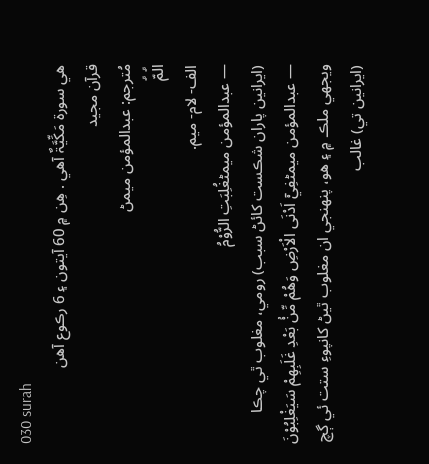030 surah
ھي سورة مَکِّیَّۃٌ آھي . ھِن ۾ 60 آيتون ۽ 6 رڪوع آھن
قرآن مجيد
مُترجم: عبدالمؤمن ميمڻ
الۗمّۗ
الف- لام- ميم.
— عبدالمؤمن ميمڻغُلِبَتِ الرُّوْمُ
(ايرانين پاران شڪست کائڻ سبب) رومي، مغلوب ٿي چڪا
— عبدالمؤمن ميمڻفِيْٓ اَدْنَى الْاَرْضِ وَهُمْ مِّنْۢ بَعْدِ غَلَبِهِمْ سَيَغْلِبُوْنَ
ويجهي ملڪ ۾ ۽ هو، پنهنجي ان مغلوب ٿيڻ کانپوءِ ستت ئي ڳچ (ايرانين تي) غالب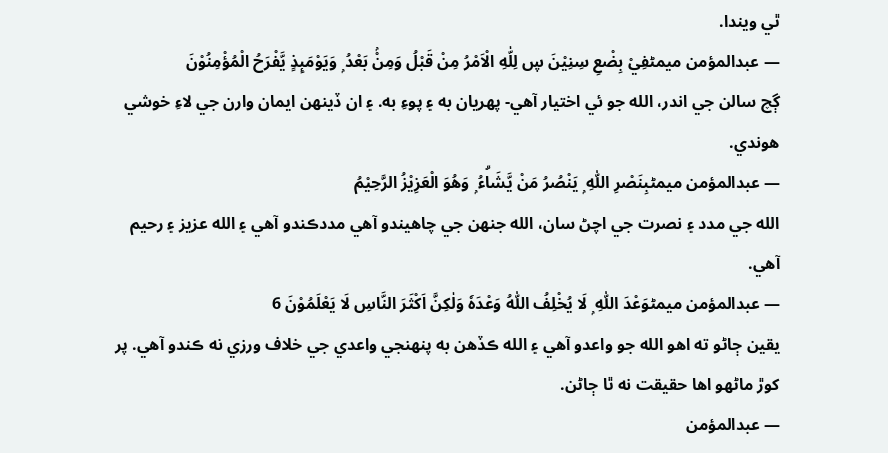ٿي ويندا.
— عبدالمؤمن ميمڻفِيْ بِضْعِ سِنِيْنَ ڛ لِلّٰهِ الْاَمْرُ مِنْ قَبْلُ وَمِنْۢ بَعْدُ ۭ وَيَوْمَىِٕذٍ يَّفْرَحُ الْمُؤْمِنُوْنَ
ڳچ سالن جي اندر، الله جو ئي اختيار آهي- پهريان به ۽ پوءِ به. ۽ ان ڏينهن ايمان وارن جي لاءِ خوشي هوندي.
— عبدالمؤمن ميمڻبِنَصْرِ اللّٰهِ ۭ يَنْصُرُ مَنْ يَّشَاۗءُ ۭ وَهُوَ الْعَزِيْزُ الرَّحِيْمُ
الله جي مدد ۽ نصرت جي اچڻ سان، الله جنهن جي چاهيندو آهي مددڪندو آهي ۽ الله عزيز ۽ رحيم آهي.
— عبدالمؤمن ميمڻوَعْدَ اللّٰهِ ۭ لَا يُخْلِفُ اللّٰهُ وَعْدَهٗ وَلٰكِنَّ اَكْثَرَ النَّاسِ لَا يَعْلَمُوْنَ 6
يقين ڄاڻو ته اهو الله جو واعدو آهي ۽ الله ڪڏهن به پنهنجي واعدي جي خلاف ورزي نه ڪندو آهي. پر کوڙ ماڻهو اها حقيقت نه ٿا ڄاڻن.
— عبدالمؤمن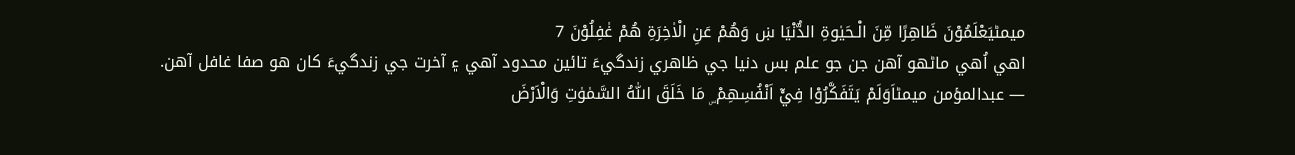ميمڻيَعْلَمُوْنَ ظَاهِرًا مِّنَ الْـحَيٰوةِ الدُّنْيَا ښ وَهُمْ عَنِ الْاٰخِرَةِ هُمْ غٰفِلُوْنَ 7
اهي اُهي ماڻهو آهن جن جو علم بس دنيا جي ظاهري زندگيءَ تائين محدود آهي ۽ آخرت جي زندگيءَ کان هو صفا غافل آهن.
— عبدالمؤمن ميمڻاَوَلَمْ يَتَفَكَّرُوْا فِيْٓ اَنْفُسِهِمْ ۣ مَا خَلَقَ اللّٰهُ السَّمٰوٰتِ وَالْاَرْضَ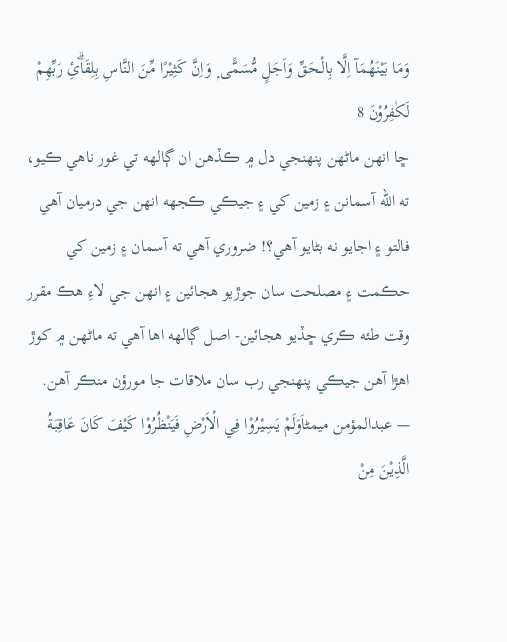وَمَا بَيْنَهُمَآ اِلَّا بِالْـحَقِّ وَاَجَلٍ مُّسَمًّى ۭ وَاِنَّ كَثِيْرًا مِّنَ النَّاسِ بِلِقَاۗئِ رَبِّهِمْ لَكٰفِرُوْنَ 8
ڇا انهن ماڻهن پنهنجي دل ۾ ڪڏهن ان ڳالهه تي غور ناهي ڪيو، ته الله آسمانن ۽ زمين کي ۽ جيڪي ڪجهه انهن جي درميان آهي فالتو ۽ اجايو نه بڻايو آهي؟! ضروري آهي ته آسمان ۽ زمين کي حڪمت ۽ مصلحت سان جوڙيو هجائين ۽ انهن جي لاءِ هڪ مقرر وقت طئه ڪري ڇڏيو هجائين- اصل ڳالهه اها آهي ته ماڻهن ۾ کوڙ اهڙا آهن جيڪي پنهنجي رب سان ملاقات جا مورؤن منڪر آهن.
— عبدالمؤمن ميمڻاَوَلَمْ يَسِيْرُوْا فِي الْاَرْضِ فَيَنْظُرُوْا كَيْفَ كَانَ عَاقِبَةُ الَّذِيْنَ مِنْ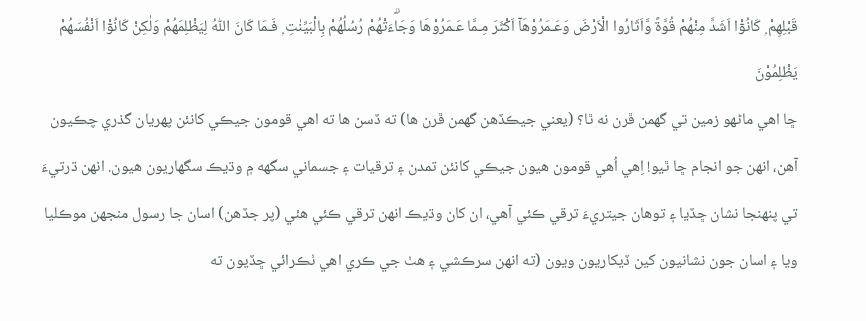قَبْلِهِمْ ۭ كَانُوْٓا اَشَدَّ مِنْهُمْ قُوَّةً وَّاَثَارُوا الْاَرْضَ وَعَـمَرُوْهَآ اَكْثَرَ مِـمَّا عَـمَرُوْهَا وَجَاۗءَتْهُمْ رُسُلُهُمْ بِالْبَيِّنٰتِ ۭ فَـمَا كَانَ اللّٰهُ لِيَظْلِمَهُمْ وَلٰكِنْ كَانُوْٓا اَنْفُسَهُمْ يَظْلِمُوْنَ
ڇا اهي ماڻهو زمين تي گهمن ڦرن نه ٿا؟ (يعني جيڪڏهن گهمن ڦرن ها) ته ڏسن ها ته اهي قومون جيڪي کانئن پهريان گذري چڪيون آهن، انهن جو انجام ڇا ٿيو! اِهي اُهي قومون هيون جيڪي کانئن تمدن ۽ ترقيات ۽ جسماني سگهه ۾ وڌيڪ سگهاريون هيون. انهن ڌرتيءَ تي پنهنجا نشان ڇڏيا ۽ توهان جيتريءَ ترقي ڪئي آهي، ان کان وڌيڪ انهن ترقي ڪئي هئي (پر جڏهن) اسان جا رسول منجهن موڪليا ويا ۽ اسان جون نشانيون کين ڏيکاريون ويون (ته انهن سرڪشي ۽ هٺ جي ڪري اهي ٺڪرائي ڇڏيون ته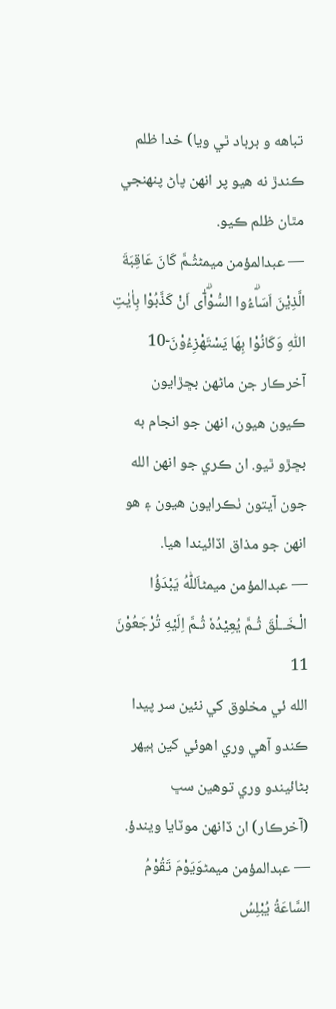تباهه و برباد ٿي ويا) خدا ظلم ڪندڙ نه هيو پر انهن پاڻ پنهنجي مٿان ظلم ڪيو.
— عبدالمؤمن ميمڻثُـمَّ كَانَ عَاقِبَةَ الَّذِيْنَ اَسَاۗءُوا السُّوْۗآٰى اَنْ كَذَّبُوْا بِاٰيٰتِ اللّٰهِ وَكَانُوْا بِهَا يَسْتَهْزِءُوْنَ ۧ10
آخرڪار جن ماڻهن بڇڙايون ڪيون هيون، انهن جو انجام به بڇڙو ٿيو. ان ڪري جو انهن الله جون آيتون ٺڪرايون هيون ۽ هو انهن جو مذاق اڏائيندا هيا.
— عبدالمؤمن ميمڻاَللّٰهُ يَبْدَؤُا الْـخَــلْقَ ثُـمَّ يُعِيْدُهٗ ثُـمَّ اِلَيْهِ تُرْجَعُوْنَ 11
الله ئي مخلوق کي نئين سر پيدا ڪندو آهي وري اهوئي کين ٻيهر بڻائيندو وري توهين سڀ (آخرڪار) ان ڏانهن موٽايا ويندؤ.
— عبدالمؤمن ميمڻوَيَوْمَ تَقُوْمُ السَّاعَةُ يُبْلِسُ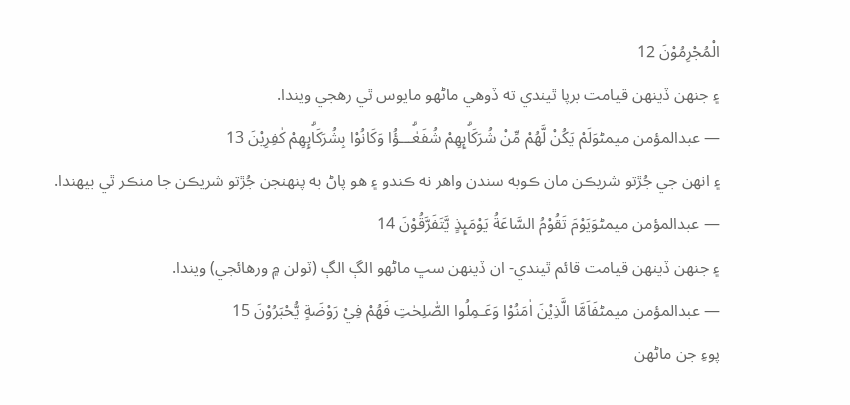الْمُجْرِمُوْنَ 12
۽ جنهن ڏينهن قيامت برپا ٿيندي ته ڏوهي ماڻهو مايوس ٿي رهجي ويندا.
— عبدالمؤمن ميمڻوَلَمْ يَكُنْ لَّهُمْ مِّنْ شُرَكَاۗىِٕهِمْ شُفَعٰۗـــؤُا وَكَانُوْا بِشُرَكَاۗىِٕهِمْ كٰفِرِيْنَ 13
۽ انهن جي جُڙتو شريڪن مان ڪوبه سندن واهر نه ڪندو ۽ هو پاڻ به پنهنجن جُڙتو شريڪن جا منڪر ٿي بيهندا.
— عبدالمؤمن ميمڻوَيَوْمَ تَقُوْمُ السَّاعَةُ يَوْمَىِٕذٍ يَّتَفَرَّقُوْنَ 14
۽ جنهن ڏينهن قيامت قائم ٿيندي- ان ڏينهن سڀ ماڻهو الڳ الڳ (ٽولن ۾ ورهائجي) ويندا.
— عبدالمؤمن ميمڻفَاَمَّا الَّذِيْنَ اٰمَنُوْا وَعَـمِلُوا الصّٰلِحٰتِ فَهُمْ فِيْ رَوْضَةٍ يُّحْبَرُوْنَ 15
پوءِ جن ماڻهن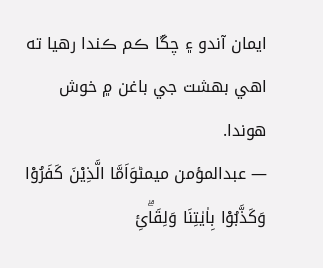ايمان آندو ۽ چڱا ڪم ڪندا رهيا ته اهي بهشت جي باغن ۾ خوش هوندا.
— عبدالمؤمن ميمڻوَاَمَّا الَّذِيْنَ كَفَرُوْا وَكَذَّبُوْا بِاٰيٰتِنَا وَلِقَاۗئِ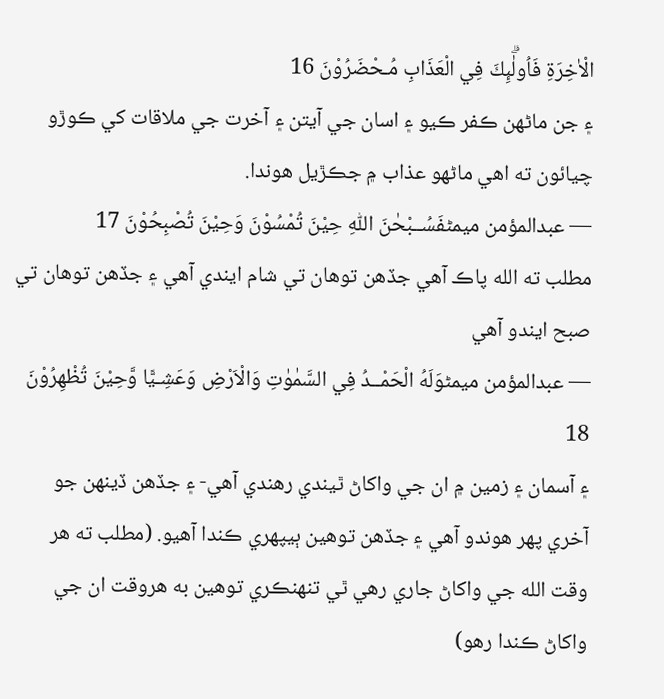الْاٰخِرَةِ فَاُولٰۗىِٕكَ فِي الْعَذَابِ مُـحْضَرُوْنَ 16
۽ جن ماڻهن ڪفر ڪيو ۽ اسان جي آيتن ۽ آخرت جي ملاقات کي ڪوڙو چيائون ته اهي ماڻهو عذاب ۾ جڪڙيل هوندا.
— عبدالمؤمن ميمڻفَسُــبْحٰنَ اللّٰهِ حِيْنَ تُمْسُوْنَ وَحِيْنَ تُصْبِحُوْنَ 17
مطلب ته الله پاڪ آهي جڏهن توهان تي شام ايندي آهي ۽ جڏهن توهان تي صبح ايندو آهي
— عبدالمؤمن ميمڻوَلَهُ الْحَمْــدُ فِي السَّمٰوٰتِ وَالْاَرْضِ وَعَشِـيًّا وَّحِيْنَ تُظْهِرُوْنَ 18
۽ آسمان ۽ زمين ۾ ان جي واکاڻ ٿيندي رهندي آهي- ۽ جڏهن ڏينهن جو آخري پهر هوندو آهي ۽ جڏهن توهين ٻيپهري ڪندا آهيو. (مطلب ته هر وقت الله جي واکاڻ جاري رهي ٿي تنهنڪري توهين به هروقت ان جي واکاڻ ڪندا رهو)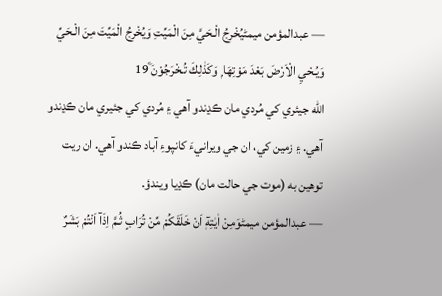— عبدالمؤمن ميمڻيُخْرِجُ الْـحَيَّ مِنَ الْمَيِّتِ وَيُخْرِجُ الْمَيِّتَ مِنَ الْـحَيِّ وَيُـحْيِ الْاَرْضَ بَعْدَ مَوْتِهَا ۭ وَكَذٰلِكَ تُـخْرَجُوْنَ ۧ19
الله جيئري کي مُردي مان ڪڍندو آهي ۽ مُردي کي جئيري مان ڪڍندو آهي. ۽ زمين کي، ان جي ويرانيءَ کانپوءِ آباد ڪندو آهي. ان ريت توهين به (موت جي حالت مان) ڪڍيا ويندؤ.
— عبدالمؤمن ميمڻوَمِنْ اٰيٰتِهٖٓ اَنْ خَلَقَكُمْ مِّنْ تُرَابٍ ثُـمَّ اِذَآ اَنْتُمْ بَشَرٌ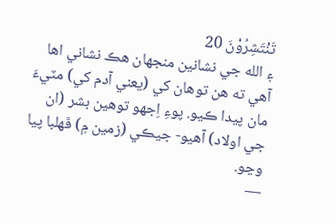تَنْتَشِرُوْنَ 20
۽ الله جي نشانين منجهان هڪ نشاني اها آهي ته هن توهان کي (يعني آدم کي) مٽيءَ مان پيدا ڪيو. پوءِ اِجهو توهين بشر (ان جي اولاد) آهيو- جيڪي (زمين ۾) ڦهلبا پيا وڃو.
—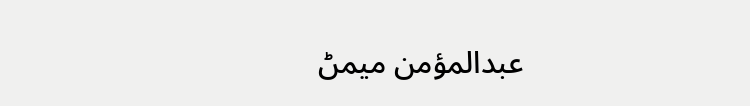عبدالمؤمن ميمڻ